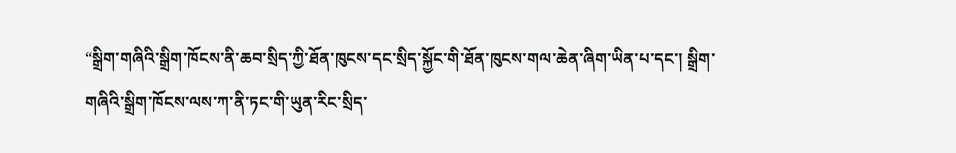“སྒྲིག་གཞིའི་སྒྲིག་ཁོངས་ནི་ཆབ་སྲིད་ཀྱི་ཐོན་ཁུངས་དང་སྲིད་སྐྱོང་གི་ཐོན་ཁུངས་གལ་ཆེན་ཞིག་ཡིན་པ་དང་། སྒྲིག་གཞིའི་སྒྲིག་ཁོངས་ལས་ཀ་ནི་ཏང་གི་ཡུན་རིང་སྲིད་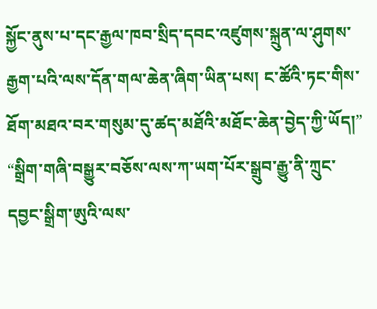སྐྱོང་ནུས་པ་དང་རྒྱལ་ཁབ་སྲིད་དབང་འཛུགས་སྐྲུན་ལ་ཤུགས་རྒྱག་པའི་ལས་དོན་གལ་ཆེན་ཞིག་ཡིན་པས། ང་ཚོའི་ཏང་གིས་ཐོག་མཐའ་བར་གསུམ་དུ་ཚད་མཐོའི་མཐོང་ཆེན་བྱེད་ཀྱི་ཡོད།”
“སྒྲིག་གཞི་བསྒྱུར་བཅོས་ལས་ཀ་ཡག་པོར་སྒྲུབ་རྒྱུ་ནི་ཀྲུང་དབྱང་སྒྲིག་ཨུའི་ལས་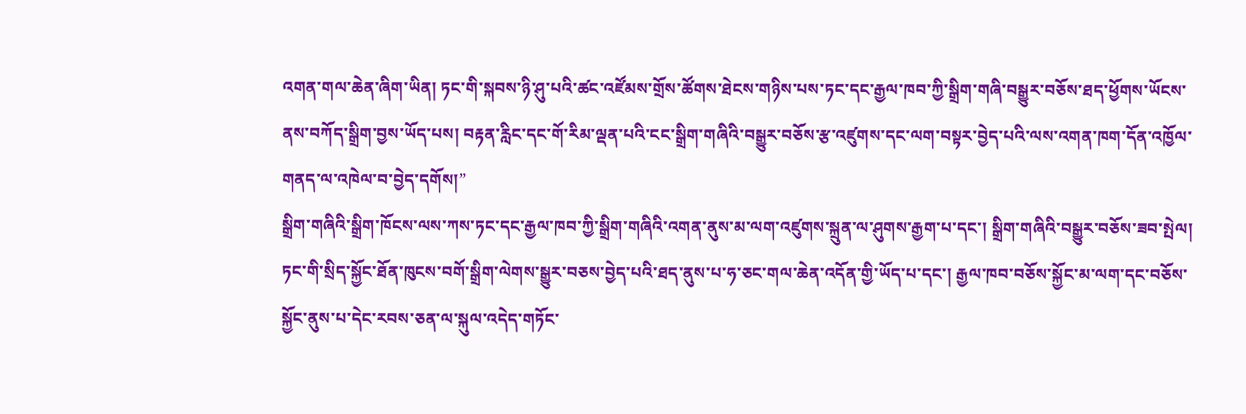འགན་གལ་ཆེན་ཞིག་ཡིན། ཏང་གི་སྐབས་ཉི་ཤུ་པའི་ཚང་འཛོམས་གྲོས་ཚོགས་ཐེངས་གཉིས་པས་ཏང་དང་རྒྱལ་ཁབ་ཀྱི་སྒྲིག་གཞི་བསྒྱུར་བཅོས་ཐད་ཕྱོགས་ཡོངས་ནས་བཀོད་སྒྲིག་བྱས་ཡོད་པས། བརྟན་རླིང་དང་གོ་རིམ་ལྡན་པའི་ངང་སྒྲིག་གཞིའི་བསྒྱུར་བཅོས་རྩ་འཛུགས་དང་ལག་བསྟར་བྱེད་པའི་ལས་འགན་ཁག་དོན་འཁྱོལ་གནད་ལ་འཁེལ་བ་བྱེད་དགོས།”
སྒྲིག་གཞིའི་སྒྲིག་ཁོངས་ལས་ཀས་ཏང་དང་རྒྱལ་ཁབ་ཀྱི་སྒྲིག་གཞིའི་འགན་ནུས་མ་ལག་འཛུགས་སྐྲུན་ལ་ཤུགས་རྒྱག་པ་དང་། སྒྲིག་གཞིའི་བསྒྱུར་བཅོས་ཟབ་སྤེལ། ཏང་གི་སྲིད་སྐྱོང་ཐོན་ཁུངས་བགོ་སྒྲིག་ལེགས་སྒྱུར་བཅས་བྱེད་པའི་ཐད་ནུས་པ་ཧ་ཅང་གལ་ཆེན་འདོན་གྱི་ཡོད་པ་དང་། རྒྱལ་ཁབ་བཅོས་སྐྱོང་མ་ལག་དང་བཅོས་སྐྱོང་ནུས་པ་དེང་རབས་ཅན་ལ་སྐུལ་འདེད་གཏོང་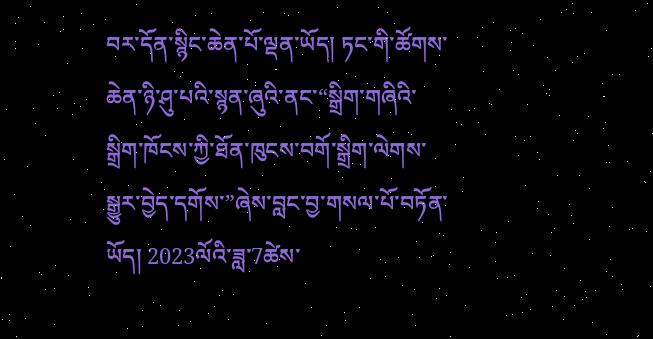བར་དོན་སྙིང་ཆེན་པོ་ལྡན་ཡོད། ཏང་གི་ཚོགས་ཆེན་ཉི་ཤུ་པའི་སྙན་ཞུའི་ནང་“སྒྲིག་གཞིའི་སྒྲིག་ཁོངས་ཀྱི་ཐོན་ཁུངས་བགོ་སྒྲིག་ལེགས་སྒྱུར་བྱེད་དགོས་”ཞེས་བླང་བྱ་གསལ་པོ་བཏོན་ཡོད། 2023ལོའི་ཟླ་7ཚེས་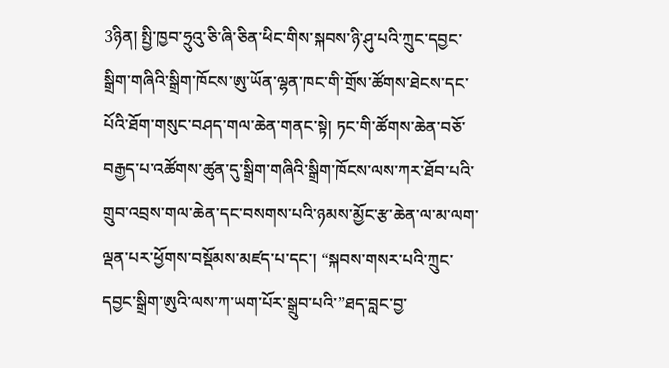3ཉིན། སྤྱི་ཁྱབ་ཧྲུའུ་ཅི་ཞི་ཅིན་ཕིང་གིས་སྐབས་ཉི་ཤུ་པའི་ཀྲུང་དབྱང་སྒྲིག་གཞིའི་སྒྲིག་ཁོངས་ཨུ་ཡོན་ལྷན་ཁང་གི་གྲོས་ཚོགས་ཐེངས་དང་པོའི་ཐོག་གསུང་བཤད་གལ་ཆེན་གནང་སྟེ། ཏང་གི་ཚོགས་ཆེན་བཅོ་བརྒྱད་པ་འཚོགས་ཚུན་དུ་སྒྲིག་གཞིའི་སྒྲིག་ཁོངས་ལས་ཀར་ཐོབ་པའི་གྲུབ་འབྲས་གལ་ཆེན་དང་བསགས་པའི་ཉམས་མྱོང་རྩ་ཆེན་ལ་མ་ལག་ལྡན་པར་ཕྱོགས་བསྡོམས་མཛད་པ་དང་། “སྐབས་གསར་པའི་ཀྲུང་དབྱང་སྒྲིག་ཨུའི་ལས་ཀ་ཡག་པོར་སྒྲུབ་པའི་”ཐད་བླང་བྱ་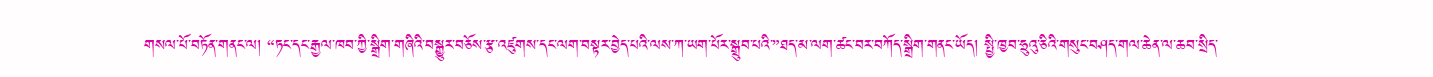གསལ་པོ་བཏོན་གནང་ལ། “ཏང་དང་རྒྱལ་ཁབ་ཀྱི་སྒྲིག་གཞིའི་བསྒྱུར་བཅོས་རྩ་འཛུགས་དང་ལག་བསྟར་བྱེད་པའི་ལས་ཀ་ཡག་པོར་སྒྲུབ་པའི་”ཐད་མ་ལག་ཚང་བར་བཀོད་སྒྲིག་གནང་ཡོད། སྤྱི་ཁྱབ་ཧྲུའུ་ཅིའི་གསུང་བཤད་གལ་ཆེན་ལ་ཆབ་སྲིད་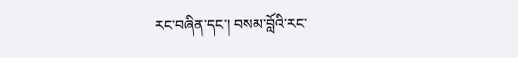རང་བཞིན་དང་། བསམ་བློའི་རང་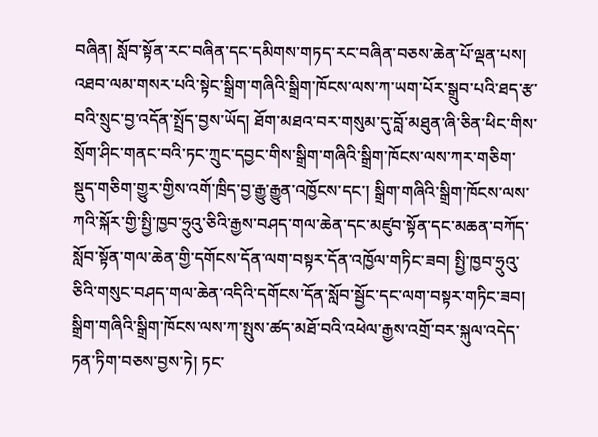བཞིན། སློབ་སྟོན་རང་བཞིན་དང་དམིགས་གཏད་རང་བཞིན་བཅས་ཆེན་པོ་ལྡན་པས། འཐབ་ལམ་གསར་པའི་སྟེང་སྒྲིག་གཞིའི་སྒྲིག་ཁོངས་ལས་ཀ་ཡག་པོར་སྒྲུབ་པའི་ཐད་རྩ་བའི་སྲུང་བྱ་འདོན་སྤྲོད་བྱས་ཡོད། ཐོག་མཐའ་བར་གསུམ་དུ་བློ་མཐུན་ཞི་ཅིན་ཕིང་གིས་སྲོག་ཤིང་གནང་བའི་ཏང་ཀྲུང་དབྱང་གིས་སྒྲིག་གཞིའི་སྒྲིག་ཁོངས་ལས་ཀར་གཅིག་སྡུད་གཅིག་གྱུར་གྱིས་འགོ་ཁྲིད་བྱ་རྒྱུ་རྒྱུན་འཁྱོངས་དང་། སྒྲིག་གཞིའི་སྒྲིག་ཁོངས་ལས་ཀའི་སྐོར་གྱི་སྤྱི་ཁྱབ་ཧྲུའུ་ཅིའི་རྒྱས་བཤད་གལ་ཆེན་དང་མཛུབ་སྟོན་དང་མཆན་བཀོད་སློབ་སྟོན་གལ་ཆེན་གྱི་དགོངས་དོན་ལག་བསྟར་དོན་འཁྱོལ་གཏིང་ཟབ། སྤྱི་ཁྱབ་ཧྲུའུ་ཅིའི་གསུང་བཤད་གལ་ཆེན་འདིའི་དགོངས་དོན་སློབ་སྦྱོང་དང་ལག་བསྟར་གཏིང་ཟབ། སྒྲིག་གཞིའི་སྒྲིག་ཁོངས་ལས་ཀ་སྤུས་ཚད་མཐོ་བའི་འཕེལ་རྒྱས་འགྲོ་བར་སྐུལ་འདེད་ཏན་ཏིག་བཅས་བྱས་ཏེ། ཏང་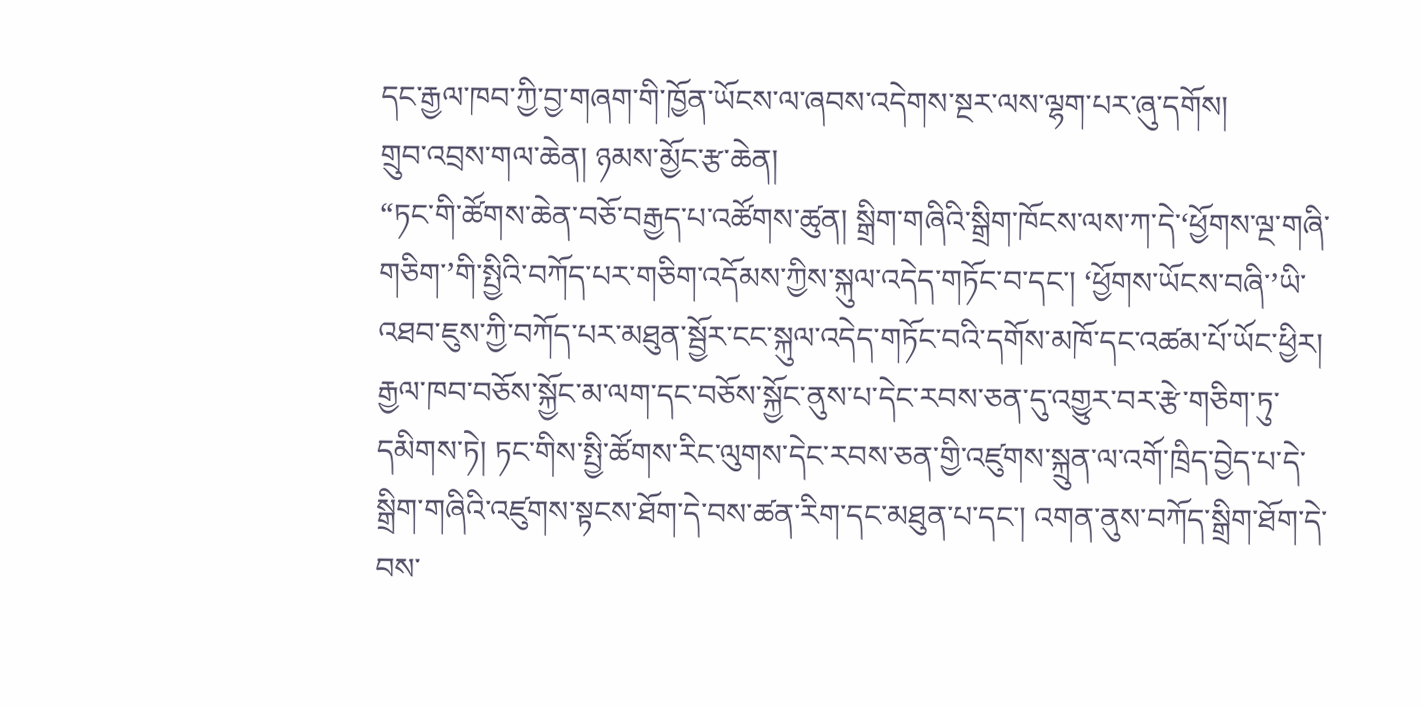དང་རྒྱལ་ཁབ་ཀྱི་བྱ་གཞག་གི་ཁྱོན་ཡོངས་ལ་ཞབས་འདེགས་སྔར་ལས་ལྷག་པར་ཞུ་དགོས།
གྲུབ་འབྲས་གལ་ཆེན། ཉམས་མྱོང་རྩ་ཆེན།
“ཏང་གི་ཚོགས་ཆེན་བཅོ་བརྒྱད་པ་འཚོགས་ཚུན། སྒྲིག་གཞིའི་སྒྲིག་ཁོངས་ལས་ཀ་དེ་‘ཕྱོགས་ལྔ་གཞི་གཅིག་’གི་སྤྱིའི་བཀོད་པར་གཅིག་འདོམས་ཀྱིས་སྐུལ་འདེད་གཏོང་བ་དང་། ‘ཕྱོགས་ཡོངས་བཞི་’ཡི་འཐབ་ཇུས་ཀྱི་བཀོད་པར་མཐུན་སྦྱོར་ངང་སྐུལ་འདེད་གཏོང་བའི་དགོས་མཁོ་དང་འཚམ་པོ་ཡོང་ཕྱིར། རྒྱལ་ཁབ་བཅོས་སྐྱོང་མ་ལག་དང་བཅོས་སྐྱོང་ནུས་པ་དེང་རབས་ཅན་དུ་འགྱུར་བར་རྩེ་གཅིག་ཏུ་དམིགས་ཏེ། ཏང་གིས་སྤྱི་ཚོགས་རིང་ལུགས་དེང་རབས་ཅན་གྱི་འཛུགས་སྐྲུན་ལ་འགོ་ཁྲིད་བྱེད་པ་དེ་སྒྲིག་གཞིའི་འཛུགས་སྟངས་ཐོག་དེ་བས་ཚན་རིག་དང་མཐུན་པ་དང་། འགན་ནུས་བཀོད་སྒྲིག་ཐོག་དེ་བས་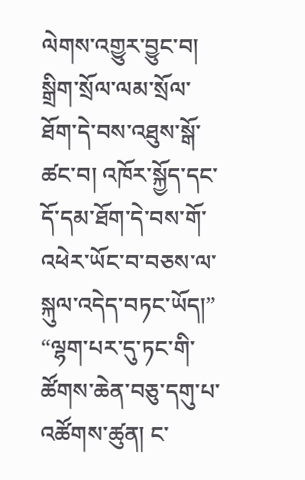ལེགས་འགྱུར་བྱུང་བ། སྒྲིག་སྲོལ་ལམ་སྲོལ་ཐོག་དེ་བས་འཐུས་སྒོ་ཚང་བ། འཁོར་སྐྱོད་དང་དོ་དམ་ཐོག་དེ་བས་གོ་འཕེར་ཡོང་བ་བཅས་ལ་སྐུལ་འདེད་བཏང་ཡོད།”
“ལྷག་པར་དུ་ཏང་གི་ཚོགས་ཆེན་བཅུ་དགུ་པ་འཚོགས་ཚུན། ང་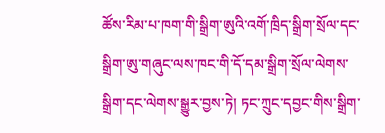ཚོས་རིམ་པ་ཁག་གི་སྒྲིག་ཨུའི་འགོ་ཁྲིད་སྒྲིག་སྲོལ་དང་སྒྲིག་ཨུ་གཞུང་ལས་ཁང་གི་དོ་དམ་སྒྲིག་སྲོལ་ལེགས་སྒྲིག་དང་ལེགས་སྒྱུར་བྱས་ཏེ། ཏང་ཀྲུང་དབྱང་གིས་སྒྲིག་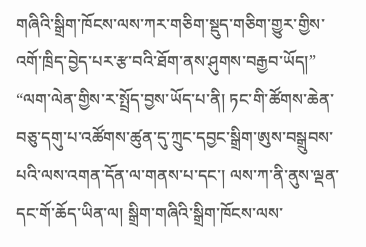གཞིའི་སྒྲིག་ཁོངས་ལས་ཀར་གཅིག་སྡུད་གཅིག་གྱུར་གྱིས་འགོ་ཁྲིད་བྱེད་པར་རྩ་བའི་ཐོག་ནས་ཤུགས་བརྒྱབ་ཡོད།”
“ལག་ལེན་གྱིས་ར་སྤྲོད་བྱས་ཡོད་པ་ནི། ཏང་གི་ཚོགས་ཆེན་བཅུ་དགུ་པ་འཚོགས་ཚུན་དུ་ཀྲུང་དབྱང་སྒྲིག་ཨུས་བསྒྲུབས་པའི་ལས་འགན་དོན་ལ་གནས་པ་དང་། ལས་ཀ་ནི་ནུས་ལྡན་དང་གོ་ཆོད་ཡིན་ལ། སྒྲིག་གཞིའི་སྒྲིག་ཁོངས་ལས་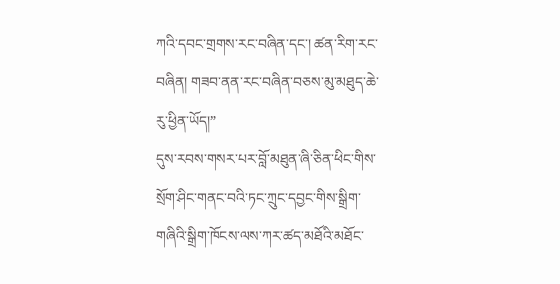ཀའི་དབང་གྲགས་རང་བཞིན་དང་། ཚན་རིག་རང་བཞིན། གཟབ་ནན་རང་བཞིན་བཅས་མུ་མཐུད་ཆེ་རུ་ཕྱིན་ཡོད།”
དུས་རབས་གསར་པར་བློ་མཐུན་ཞི་ཅིན་ཕིང་གིས་སྲོག་ཤིང་གནང་བའི་ཏང་ཀྲུང་དབྱང་གིས་སྒྲིག་གཞིའི་སྒྲིག་ཁོངས་ལས་ཀར་ཚད་མཐོའི་མཐོང་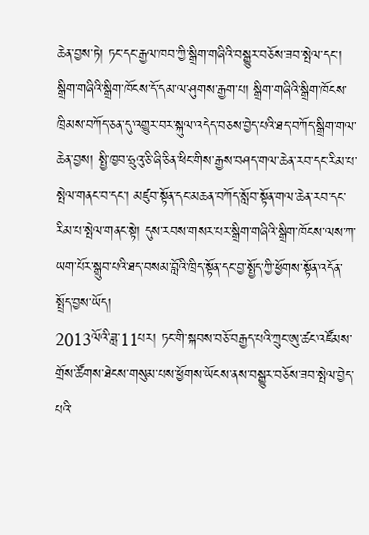ཆེན་བྱས་ཏེ། ཏང་དང་རྒྱལ་ཁབ་ཀྱི་སྒྲིག་གཞིའི་བསྒྱུར་བཅོས་ཟབ་སྤེལ་དང་། སྒྲིག་གཞིའི་སྒྲིག་ཁོངས་དོ་དམ་ལ་ཤུགས་རྒྱག་པ། སྒྲིག་གཞིའི་སྒྲིག་ཁོངས་ཁྲིམས་བཀོད་ཅན་དུ་འགྱུར་བར་སྐུལ་འདེད་བཅས་བྱེད་པའི་ཐད་བཀོད་སྒྲིག་གལ་ཆེན་བྱས། སྤྱི་ཁྱབ་ཧྲུའུ་ཅི་ཞི་ཅིན་ཕིང་གིས་རྒྱས་བཤད་གལ་ཆེན་རབ་དང་རིམ་པ་སྤེལ་གནང་བ་དང་། མཛུབ་སྟོན་དང་མཆན་བཀོད་སློབ་སྟོན་གལ་ཆེན་རབ་དང་རིམ་པ་སྤེལ་གནང་སྟེ། དུས་རབས་གསར་པར་སྒྲིག་གཞིའི་སྒྲིག་ཁོངས་ལས་ཀ་ཡག་པོར་སྒྲུབ་པའི་ཐད་བསམ་བློའི་ཁྲིད་སྟོན་དང་བྱ་སྤྱོད་ཀྱི་ཕྱོགས་སྟོན་འདོན་སྤྲོད་བྱས་ཡོད།
2013ལོའི་ཟླ་11པར། ཏང་གི་སྐབས་བཅོ་བརྒྱད་པའི་ཀྲུང་ཨུ་ཚང་འཛོམས་གྲོས་ཚོགས་ཐེངས་གསུམ་པས་ཕྱོགས་ཡོངས་ནས་བསྒྱུར་བཅོས་ཟབ་སྤེལ་བྱེད་པའི་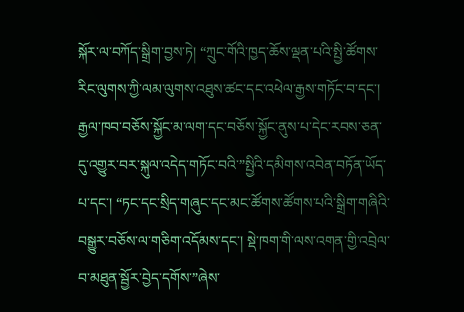སྐོར་ལ་བཀོད་སྒྲིག་བྱས་ཏེ། “ཀྲུང་གོའི་ཁྱད་ཆོས་ལྡན་པའི་སྤྱི་ཚོགས་རིང་ལུགས་ཀྱི་ལམ་ལུགས་འཐུས་ཚང་དང་འཕེལ་རྒྱས་གཏོང་བ་དང་། རྒྱལ་ཁབ་བཅོས་སྐྱོང་མ་ལག་དང་བཅོས་སྐྱོང་ནུས་པ་དེང་རབས་ཅན་དུ་འགྱུར་བར་སྐུལ་འདེད་གཏོང་བའི་”སྤྱིའི་དམིགས་འབེན་བཏོན་ཡོད་པ་དང་། “ཏང་དང་སྲིད་གཞུང་དང་མང་ཚོགས་ཚོགས་པའི་སྒྲིག་གཞིའི་བསྒྱུར་བཅོས་ལ་གཅིག་འདོམས་དང་། སྡེ་ཁག་གི་ལས་འགན་གྱི་འབྲེལ་བ་མཐུན་སྦྱོར་བྱེད་དགོས་”ཞེས་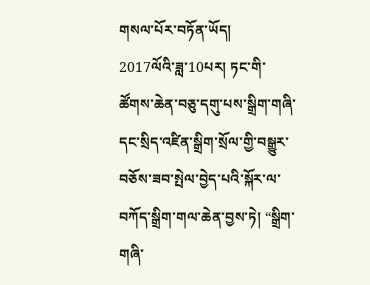གསལ་པོར་བཏོན་ཡོད།
2017ལོའི་ཟླ་10པར། ཏང་གི་ཚོགས་ཆེན་བཅུ་དགུ་པས་སྒྲིག་གཞི་དང་སྲིད་འཛིན་སྒྲིག་སྲོལ་གྱི་བསྒྱུར་བཅོས་ཟབ་སྤེལ་བྱེད་པའི་སྐོར་ལ་བཀོད་སྒྲིག་གལ་ཆེན་བྱས་ཏེ། “སྒྲིག་གཞི་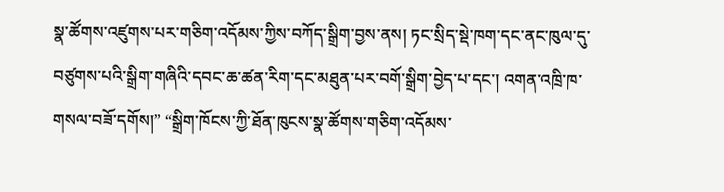སྣ་ཚོགས་འཛུགས་པར་གཅིག་འདོམས་ཀྱིས་བཀོད་སྒྲིག་བྱས་ནས། ཏང་སྲིད་སྡེ་ཁག་དང་ནང་ཁུལ་དུ་བཙུགས་པའི་སྒྲིག་གཞིའི་དབང་ཆ་ཚན་རིག་དང་མཐུན་པར་བགོ་སྒྲིག་བྱེད་པ་དང་། འགན་འཁྲི་ཁ་གསལ་བཟོ་དགོས།” “སྒྲིག་ཁོངས་ཀྱི་ཐོན་ཁུངས་སྣ་ཚོགས་གཅིག་འདོམས་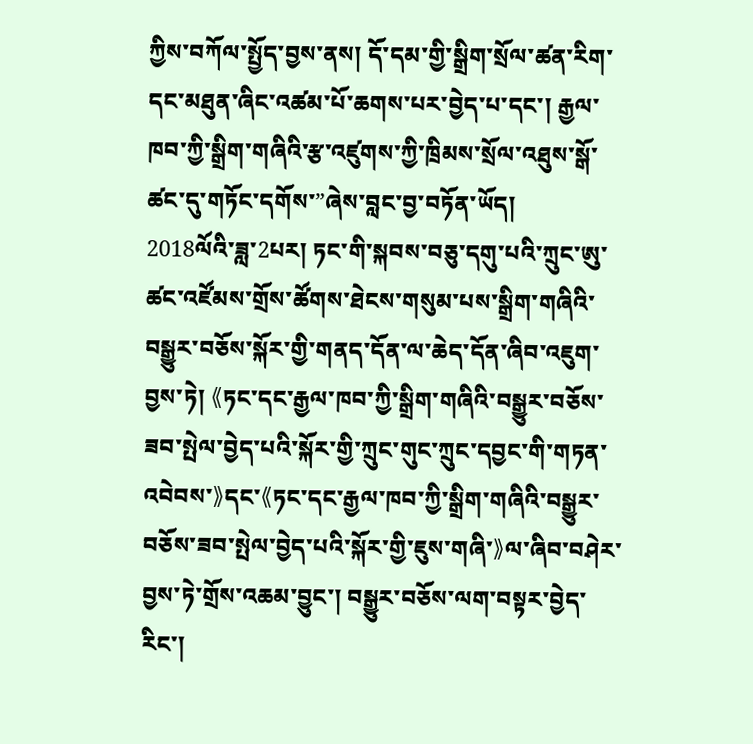ཀྱིས་བཀོལ་སྤྱོད་བྱས་ནས། དོ་དམ་གྱི་སྒྲིག་སྲོལ་ཚན་རིག་དང་མཐུན་ཞིང་འཚམ་པོ་ཆགས་པར་བྱེད་པ་དང་། རྒྱལ་ཁབ་ཀྱི་སྒྲིག་གཞིའི་རྩ་འཛུགས་ཀྱི་ཁྲིམས་སྲོལ་འཐུས་སྒོ་ཚང་དུ་གཏོང་དགོས་”ཞེས་བླང་བྱ་བཏོན་ཡོད།
2018ལོའི་ཟླ་2པར། ཏང་གི་སྐབས་བཅུ་དགུ་པའི་ཀྲུང་ཨུ་ཚང་འཛོམས་གྲོས་ཚོགས་ཐེངས་གསུམ་པས་སྒྲིག་གཞིའི་བསྒྱུར་བཅོས་སྐོར་གྱི་གནད་དོན་ལ་ཆེད་དོན་ཞིབ་འཇུག་བྱས་ཏེ། 《ཏང་དང་རྒྱལ་ཁབ་ཀྱི་སྒྲིག་གཞིའི་བསྒྱུར་བཅོས་ཟབ་སྤེལ་བྱེད་པའི་སྐོར་གྱི་ཀྲུང་གུང་ཀྲུང་དབྱང་གི་གཏན་འབེབས་》དང་《ཏང་དང་རྒྱལ་ཁབ་ཀྱི་སྒྲིག་གཞིའི་བསྒྱུར་བཅོས་ཟབ་སྤེལ་བྱེད་པའི་སྐོར་གྱི་ཇུས་གཞི་》ལ་ཞིབ་བཤེར་བྱས་ཏེ་གྲོས་འཆམ་བྱུང་། བསྒྱུར་བཅོས་ལག་བསྟར་བྱེད་རིང་།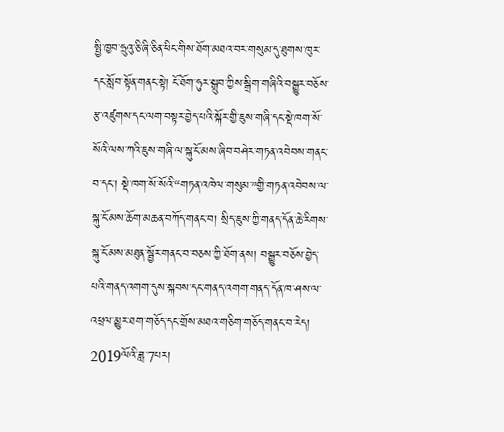སྤྱི་ཁྱབ་ཧྲུའུ་ཅི་ཞི་ཅིན་ཕིང་གིས་ཐོག་མཐའ་བར་གསུམ་དུ་ཐུགས་ཁུར་དང་སློབ་སྟོན་གནང་སྟེ། ངོ་ཐོག་ཧུར་སྒྲུབ་ཀྱིས་སྒྲིག་གཞིའི་བསྒྱུར་བཅོས་རྩ་འཛུགས་དང་ལག་བསྟར་བྱེད་པའི་སྐོར་གྱི་ཇུས་གཞི་དང་སྡེ་ཁག་སོ་སོའི་ལས་ཀའི་ཇུས་གཞི་ལ་སྐུ་ངོ་མས་ཞིབ་བཤེར་གཏན་འབེབས་གནང་བ་དང་། སྡེ་ཁག་སོ་སོའི་“གཏན་འཁེལ་གསུམ་”གྱི་གཏན་འབེབས་ལ་སྐུ་ངོ་མས་ཆོག་མཆན་བཀོད་གནང་བ། སྲིད་ཇུས་ཀྱི་གནད་དོན་ཆེ་རིགས་སྐུ་ངོ་མས་མཐུན་སྦྱོར་གནང་བ་བཅས་ཀྱི་ཐོག་ནས། བསྒྱུར་བཅོས་བྱེད་པའི་གནད་འགག་དུས་སྐབས་དང་གནད་འགག་གནད་དོན་ཁ་ཤས་ལ་འཕྲལ་མྱུར་ཐག་གཅོད་དང་གྲོས་མཐའ་གཅིག་གཅོད་གནང་བ་རེད།
2019ལོའི་ཟླ་7པར།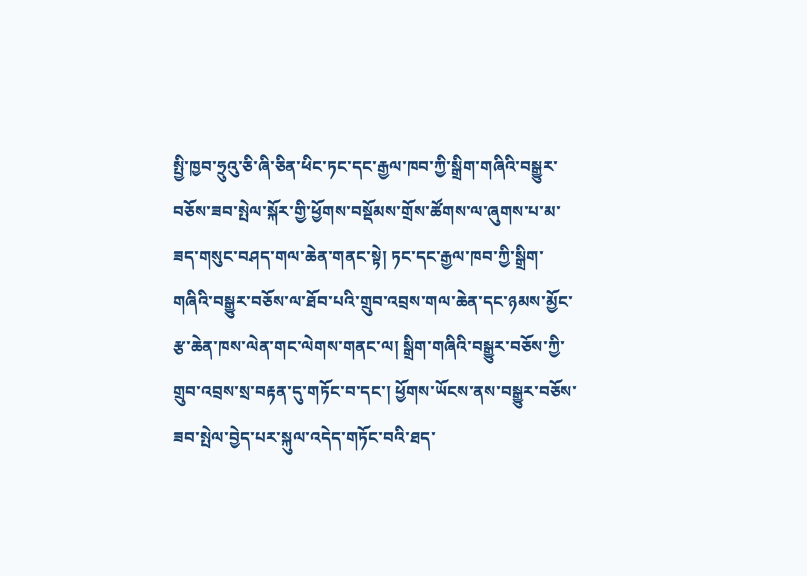སྤྱི་ཁྱབ་ཧྲུའུ་ཅི་ཞི་ཅིན་ཕིང་ཏང་དང་རྒྱལ་ཁབ་ཀྱི་སྒྲིག་གཞིའི་བསྒྱུར་བཅོས་ཟབ་སྤེལ་སྐོར་གྱི་ཕྱོགས་བསྡོམས་གྲོས་ཚོགས་ལ་ཞུགས་པ་མ་ཟད་གསུང་བཤད་གལ་ཆེན་གནང་སྟེ། ཏང་དང་རྒྱལ་ཁབ་ཀྱི་སྒྲིག་གཞིའི་བསྒྱུར་བཅོས་ལ་ཐོབ་པའི་གྲུབ་འབྲས་གལ་ཆེན་དང་ཉམས་མྱོང་རྩ་ཆེན་ཁས་ལེན་གང་ལེགས་གནང་ལ། སྒྲིག་གཞིའི་བསྒྱུར་བཅོས་ཀྱི་གྲུབ་འབྲས་སྲ་བརྟན་དུ་གཏོང་བ་དང་། ཕྱོགས་ཡོངས་ནས་བསྒྱུར་བཅོས་ཟབ་སྤེལ་བྱེད་པར་སྐུལ་འདེད་གཏོང་བའི་ཐད་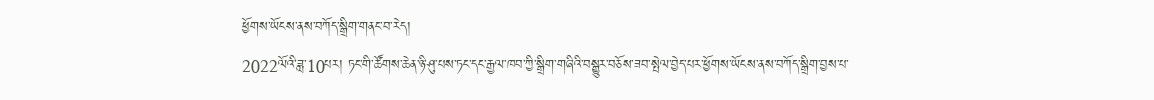ཕྱོགས་ཡོངས་ནས་བཀོད་སྒྲིག་གནང་བ་རེད།
2022ལོའི་ཟླ་10པར། ཏང་གི་ཚོགས་ཆེན་ཉི་ཤུ་པས་ཏང་དང་རྒྱལ་ཁབ་ཀྱི་སྒྲིག་གཞིའི་བསྒྱུར་བཅོས་ཟབ་སྤེལ་བྱེད་པར་ཕྱོགས་ཡོངས་ནས་བཀོད་སྒྲིག་བྱས་པ་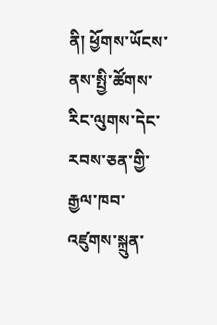ནི། ཕྱོགས་ཡོངས་ནས་སྤྱི་ཚོགས་རིང་ལུགས་དེང་རབས་ཅན་གྱི་རྒྱལ་ཁབ་འཛུགས་སྐྲུན་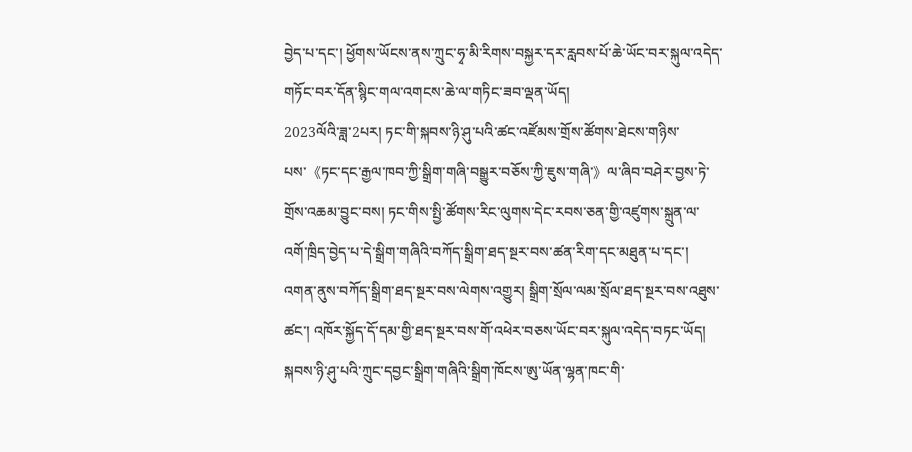བྱེད་པ་དང་། ཕྱོགས་ཡོངས་ནས་ཀྲུང་ཧྭ་མི་རིགས་བསྐྱར་དར་རླབས་པོ་ཆེ་ཡོང་བར་སྐུལ་འདེད་གཏོང་བར་དོན་སྙིང་གལ་འགངས་ཆེ་ལ་གཏིང་ཟབ་ལྡན་ཡོད།
2023ལོའི་ཟླ་2པར། ཏང་གི་སྐབས་ཉི་ཤུ་པའི་ཚང་འཛོམས་གྲོས་ཚོགས་ཐེངས་གཉིས་པས་《ཏང་དང་རྒྱལ་ཁབ་ཀྱི་སྒྲིག་གཞི་བསྒྱུར་བཅོས་ཀྱི་ཇུས་གཞི་》ལ་ཞིབ་བཤེར་བྱས་ཏེ་གྲོས་འཆམ་བྱུང་བས། ཏང་གིས་སྤྱི་ཚོགས་རིང་ལུགས་དེང་རབས་ཅན་གྱི་འཛུགས་སྐྲུན་ལ་འགོ་ཁྲིད་བྱེད་པ་དེ་སྒྲིག་གཞིའི་བཀོད་སྒྲིག་ཐད་སྔར་བས་ཚན་རིག་དང་མཐུན་པ་དང་། འགན་ནུས་བཀོད་སྒྲིག་ཐད་སྔར་བས་ལེགས་འགྱུར། སྒྲིག་སྲོལ་ལམ་སྲོལ་ཐད་སྔར་བས་འཐུས་ཚང་། འཁོར་སྐྱོད་དོ་དམ་གྱི་ཐད་སྔར་བས་གོ་འཕེར་བཅས་ཡོང་བར་སྐུལ་འདེད་བཏང་ཡོད།
སྐབས་ཉི་ཤུ་པའི་ཀྲུང་དབྱང་སྒྲིག་གཞིའི་སྒྲིག་ཁོངས་ཨུ་ཡོན་ལྷན་ཁང་གི་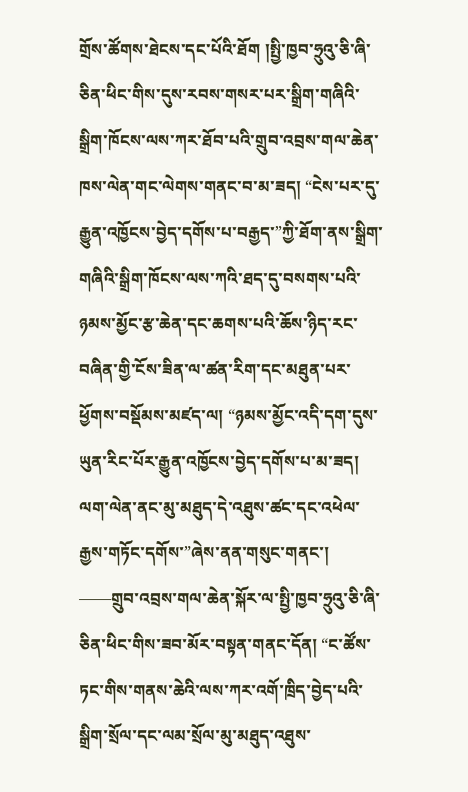གྲོས་ཚོགས་ཐེངས་དང་པོའི་ཐོག །སྤྱི་ཁྱབ་ཧྲུའུ་ཅི་ཞི་ཅིན་ཕིང་གིས་དུས་རབས་གསར་པར་སྒྲིག་གཞིའི་སྒྲིག་ཁོངས་ལས་ཀར་ཐོབ་པའི་གྲུབ་འབྲས་གལ་ཆེན་ཁས་ལེན་གང་ལེགས་གནང་བ་མ་ཟད། “ངེས་པར་དུ་རྒྱུན་འཁྱོངས་བྱེད་དགོས་པ་བརྒྱད་”ཀྱི་ཐོག་ནས་སྒྲིག་གཞིའི་སྒྲིག་ཁོངས་ལས་ཀའི་ཐད་དུ་བསགས་པའི་ཉམས་མྱོང་རྩ་ཆེན་དང་ཆགས་པའི་ཆོས་ཉིད་རང་བཞིན་གྱི་ངོས་ཟིན་ལ་ཚན་རིག་དང་མཐུན་པར་ཕྱོགས་བསྡོམས་མཛད་ལ། “ཉམས་མྱོང་འདི་དག་དུས་ཡུན་རིང་པོར་རྒྱུན་འཁྱོངས་བྱེད་དགོས་པ་མ་ཟད། ལག་ལེན་ནང་མུ་མཐུད་དེ་འཐུས་ཚང་དང་འཕེལ་རྒྱས་གཏོང་དགོས་”ཞེས་ནན་གསུང་གནང་།
——གྲུབ་འབྲས་གལ་ཆེན་སྐོར་ལ་སྤྱི་ཁྱབ་ཧྲུའུ་ཅི་ཞི་ཅིན་ཕིང་གིས་ཟབ་མོར་བསྟན་གནང་དོན། “ང་ཚོས་ཏང་གིས་གནས་ཆེའི་ལས་ཀར་འགོ་ཁྲིད་བྱེད་པའི་སྒྲིག་སྲོལ་དང་ལམ་སྲོལ་མུ་མཐུད་འཐུས་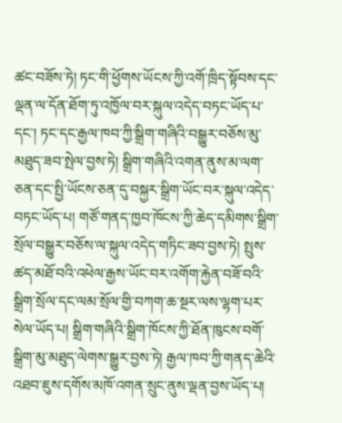ཚང་བཟོས་ཏེ། ཏང་གི་ཕྱོགས་ཡོངས་ཀྱི་འགོ་ཁྲིད་སྟོབས་དང་ལྡན་ལ་དོན་ཐོག་ཏུ་འཁྱོལ་བར་སྐུལ་འདེད་བཏང་ཡོད་པ་དང་། ཏང་དང་རྒྱལ་ཁབ་ཀྱི་སྒྲིག་གཞིའི་བསྒྱུར་བཅོས་མུ་མཐུད་ཟབ་སྤེལ་བྱས་ཏེ། སྒྲིག་གཞིའི་འགན་ནུས་མ་ལག་ཅན་དང་སྤྱི་ཡོངས་ཅན་དུ་བསྐྱར་སྒྲིག་ཡོང་བར་སྐུལ་འདེད་བཏང་ཡོད་པ། གཙོ་གནད་ཁྱབ་ཁོངས་ཀྱི་ཆེད་དམིགས་སྒྲིག་སྲོལ་བསྒྱུར་བཅོས་ལ་སྐུལ་འདེད་གཏིང་ཟབ་བྱས་ཏེ། སྤུས་ཚད་མཐོ་བའི་འཕེལ་རྒྱས་ཡོང་བར་འགོག་རྐྱེན་བཟོ་བའི་སྒྲིག་སྲོལ་དང་ལམ་སྲོལ་གྱི་བཀག་ཆ་སྔར་ལས་ལྷག་པར་སེལ་ཡོད་པ། སྒྲིག་གཞིའི་སྒྲིག་ཁོངས་ཀྱི་ཐོན་ཁུངས་བགོ་སྒྲིག་མུ་མཐུད་ལེགས་སྒྱུར་བྱས་ཏེ། རྒྱལ་ཁབ་ཀྱི་གནད་ཆེའི་འཐབ་ཇུས་དགོས་མཁོ་འགན་སྲུང་ནུས་ལྡན་བྱས་ཡོད་པ།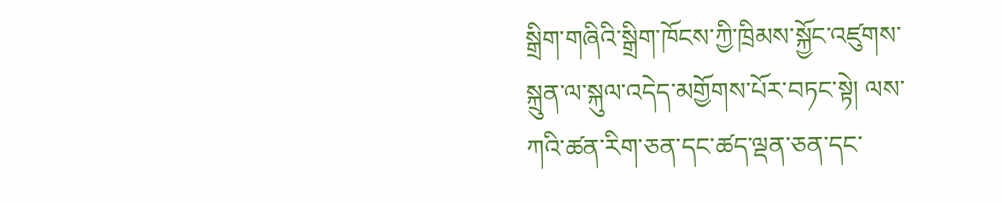སྒྲིག་གཞིའི་སྒྲིག་ཁོངས་ཀྱི་ཁྲིམས་སྐྱོང་འཛུགས་སྐྲུན་ལ་སྐུལ་འདེད་མགྱོགས་པོར་བཏང་སྟེ། ལས་ཀའི་ཚན་རིག་ཅན་དང་ཚད་ལྡན་ཅན་དང་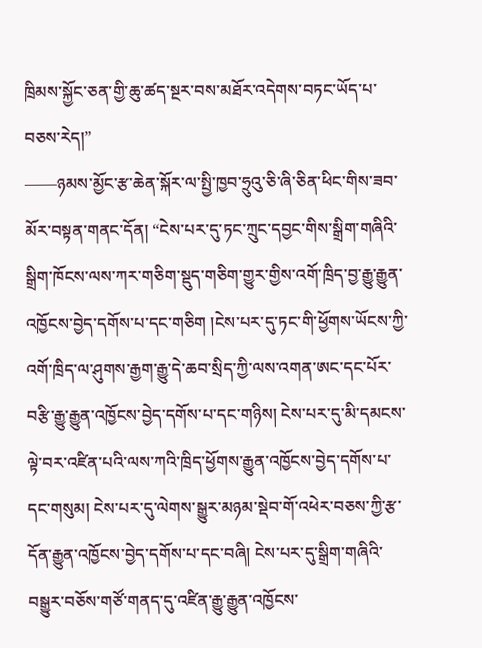ཁྲིམས་སྐྱོང་ཅན་གྱི་ཆུ་ཚད་སྔར་བས་མཐོར་འདེགས་བཏང་ཡོད་པ་བཅས་རེད།”
——ཉམས་མྱོང་རྩ་ཆེན་སྐོར་ལ་སྤྱི་ཁྱབ་ཧྲུའུ་ཅི་ཞི་ཅིན་ཕིང་གིས་ཟབ་མོར་བསྟན་གནང་དོན། “ངེས་པར་དུ་ཏང་ཀྲུང་དབྱང་གིས་སྒྲིག་གཞིའི་སྒྲིག་ཁོངས་ལས་ཀར་གཅིག་སྡུད་གཅིག་གྱུར་གྱིས་འགོ་ཁྲིད་བྱ་རྒྱུ་རྒྱུན་འཁྱོངས་བྱེད་དགོས་པ་དང་གཅིག །ངེས་པར་དུ་ཏང་གི་ཕྱོགས་ཡོངས་ཀྱི་འགོ་ཁྲིད་ལ་ཤུགས་རྒྱག་རྒྱུ་དེ་ཆབ་སྲིད་ཀྱི་ལས་འགན་ཨང་དང་པོར་བརྩི་རྒྱུ་རྒྱུན་འཁྱོངས་བྱེད་དགོས་པ་དང་གཉིས། ངེས་པར་དུ་མི་དམངས་ལྟེ་བར་འཛིན་པའི་ལས་ཀའི་ཁྲིད་ཕྱོགས་རྒྱུན་འཁྱོངས་བྱེད་དགོས་པ་དང་གསུམ། ངེས་པར་དུ་ལེགས་སྒྱུར་མཉམ་སྡེབ་གོ་འཕེར་བཅས་ཀྱི་རྩ་དོན་རྒྱུན་འཁྱོངས་བྱེད་དགོས་པ་དང་བཞི། ངེས་པར་དུ་སྒྲིག་གཞིའི་བསྒྱུར་བཅོས་གཙོ་གནད་དུ་འཛིན་རྒྱུ་རྒྱུན་འཁྱོངས་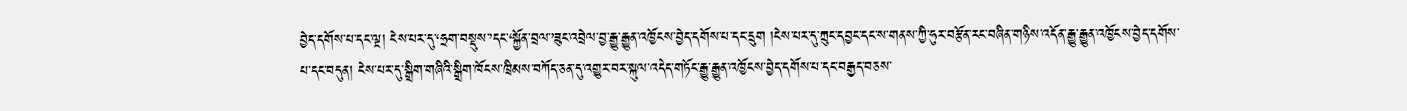བྱེད་དགོས་པ་དང་ལྔ། ངེས་པར་དུ་‘ཧྲག་བསྡུས་’དང་‘སྐྱོན་བྲལ་’ཟུང་འབྲེལ་བྱ་རྒྱུ་རྒྱུན་འཁྱོངས་བྱེད་དགོས་པ་དང་དྲུག །ངེས་པར་དུ་ཀྲུང་དབྱང་དང་ས་གནས་ཀྱི་ཧུར་བརྩོན་རང་བཞིན་གཉིས་འདོན་རྒྱུ་རྒྱུན་འཁྱོངས་བྱེད་དགོས་པ་དང་བདུན། ངེས་པར་དུ་སྒྲིག་གཞིའི་སྒྲིག་ཁོངས་ཁྲིམས་བཀོད་ཅན་དུ་འགྱུར་བར་སྐུལ་འདེད་གཏོང་རྒྱུ་རྒྱུན་འཁྱོངས་བྱེད་དགོས་པ་དང་བརྒྱད་བཅས་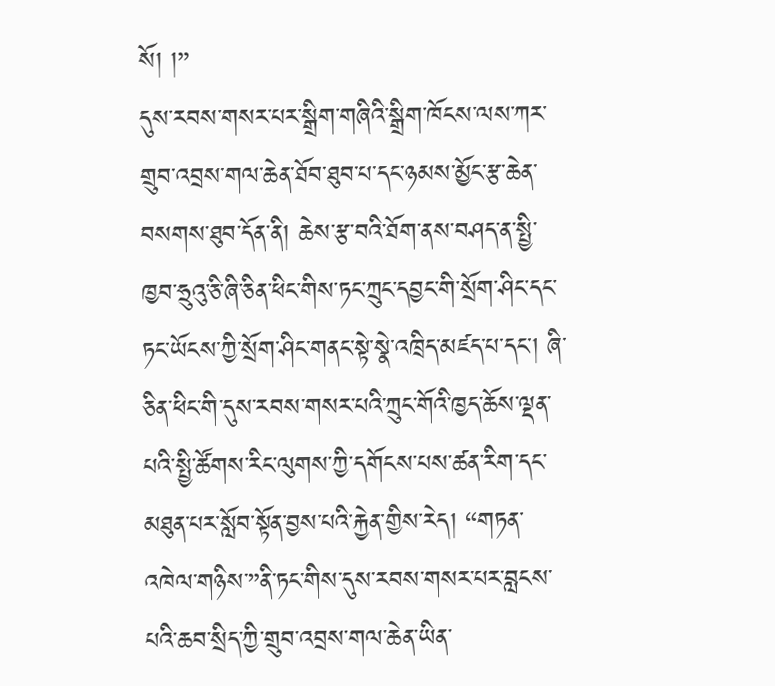སོ། །”
དུས་རབས་གསར་པར་སྒྲིག་གཞིའི་སྒྲིག་ཁོངས་ལས་ཀར་གྲུབ་འབྲས་གལ་ཆེན་ཐོབ་ཐུབ་པ་དང་ཉམས་མྱོང་རྩ་ཆེན་བསགས་ཐུབ་དོན་ནི། ཆེས་རྩ་བའི་ཐོག་ནས་བཤད་ན་སྤྱི་ཁྱབ་ཧྲུའུ་ཅི་ཞི་ཅིན་ཕིང་གིས་ཏང་ཀྲུང་དབྱང་གི་སྲོག་ཤིང་དང་ཏང་ཡོངས་ཀྱི་སྲོག་ཤིང་གནང་སྟེ་སྣེ་འཁྲིད་མཛད་པ་དང་། ཞི་ཅིན་ཕིང་གི་དུས་རབས་གསར་པའི་ཀྲུང་གོའི་ཁྱད་ཆོས་ལྡན་པའི་སྤྱི་ཚོགས་རིང་ལུགས་ཀྱི་དགོངས་པས་ཚན་རིག་དང་མཐུན་པར་སློབ་སྟོན་བྱས་པའི་རྐྱེན་གྱིས་རེད། “གཏན་འཁེལ་གཉིས་”ནི་ཏང་གིས་དུས་རབས་གསར་པར་བླངས་པའི་ཆབ་སྲིད་ཀྱི་གྲུབ་འབྲས་གལ་ཆེན་ཡིན་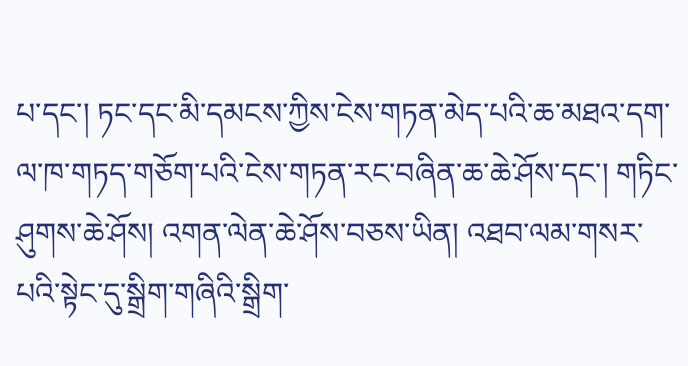པ་དང་། ཏང་དང་མི་དམངས་ཀྱིས་ངེས་གཏན་མེད་པའི་ཆ་མཐའ་དག་ལ་ཁ་གཏད་གཅོག་པའི་ངེས་གཏན་རང་བཞིན་ཆ་ཆེ་ཤོས་དང་། གཏིང་ཤུགས་ཆེ་ཤོས། འགན་ལེན་ཆེ་ཤོས་བཅས་ཡིན། འཐབ་ལམ་གསར་པའི་སྟེང་དུ་སྒྲིག་གཞིའི་སྒྲིག་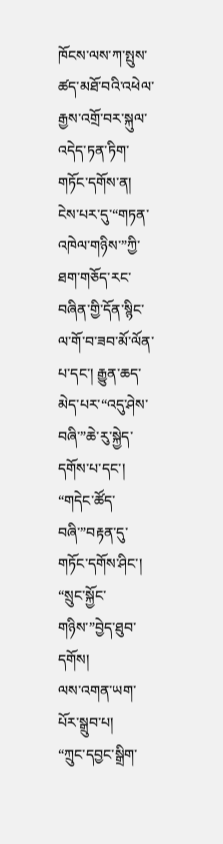ཁོངས་ལས་ཀ་སྤུས་ཚད་མཐོ་བའི་འཕེལ་རྒྱས་འགྲོ་བར་སྐུལ་འདེད་ཏན་ཏིག་གཏོང་དགོས་ན། ངེས་པར་དུ་“གཏན་འཁེལ་གཉིས་”ཀྱི་ཐག་གཅོད་རང་བཞིན་གྱི་དོན་སྙིང་ལ་གོ་བ་ཟབ་མོ་ལོན་པ་དང་། རྒྱུན་ཆད་མེད་པར་“འདུ་ཤེས་བཞི་”ཆེ་རུ་སྐྱེད་དགོས་པ་དང་། “གདེང་ཚོད་བཞི་”བརྟན་དུ་གཏོང་དགོས་ཤིང་། “སྲུང་སྐྱོང་གཉིས་”བྱེད་ཐུབ་དགོས།
ལས་འགན་ཡག་པོར་སྒྲུབ་པ།
“ཀྲུང་དབྱང་སྒྲིག་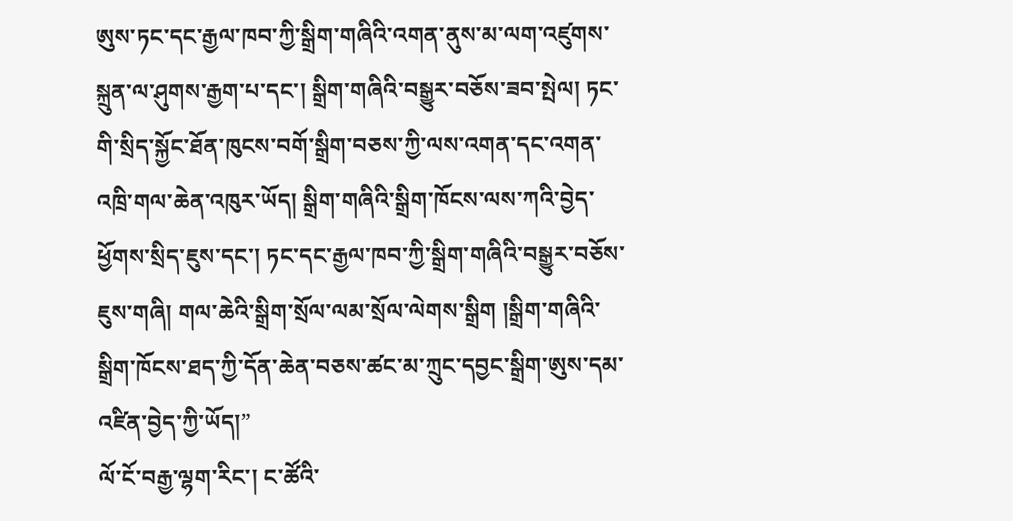ཨུས་ཏང་དང་རྒྱལ་ཁབ་ཀྱི་སྒྲིག་གཞིའི་འགན་ནུས་མ་ལག་འཛུགས་སྐྲུན་ལ་ཤུགས་རྒྱག་པ་དང་། སྒྲིག་གཞིའི་བསྒྱུར་བཅོས་ཟབ་སྤེལ། ཏང་གི་སྲིད་སྐྱོང་ཐོན་ཁུངས་བགོ་སྒྲིག་བཅས་ཀྱི་ལས་འགན་དང་འགན་འཁྲི་གལ་ཆེན་འཁུར་ཡོད། སྒྲིག་གཞིའི་སྒྲིག་ཁོངས་ལས་ཀའི་བྱེད་ཕྱོགས་སྲིད་ཇུས་དང་། ཏང་དང་རྒྱལ་ཁབ་ཀྱི་སྒྲིག་གཞིའི་བསྒྱུར་བཅོས་ཇུས་གཞི། གལ་ཆེའི་སྒྲིག་སྲོལ་ལམ་སྲོལ་ལེགས་སྒྲིག །སྒྲིག་གཞིའི་སྒྲིག་ཁོངས་ཐད་ཀྱི་དོན་ཆེན་བཅས་ཚང་མ་ཀྲུང་དབྱང་སྒྲིག་ཨུས་དམ་འཛིན་བྱེད་ཀྱི་ཡོད།”
ལོ་ངོ་བརྒྱ་ལྷག་རིང་། ང་ཚོའི་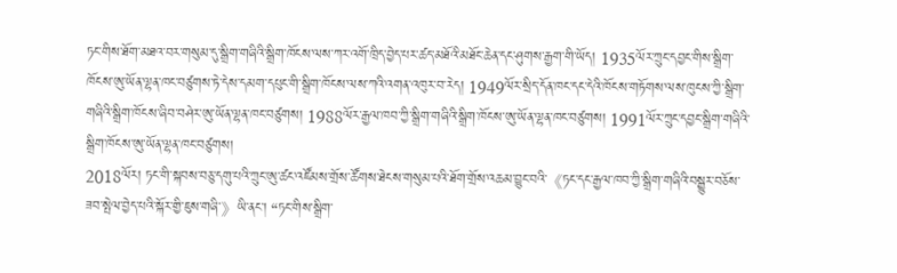ཏང་གིས་ཐོག་མཐའ་བར་གསུམ་དུ་སྒྲིག་གཞིའི་སྒྲིག་ཁོངས་ལས་ཀར་འགོ་ཁྲིད་བྱེད་པར་ཚད་མཐོའི་མཐོང་ཆེན་དང་ཤུགས་རྒྱག་གི་ཡོད། 1935ལོར་ཀྲུང་དབྱང་གིས་སྒྲིག་ཁོངས་ཨུ་ཡོན་ལྷན་ཁང་བཙུགས་ཏེ་དེས་དམག་དཔུང་གི་སྒྲིག་ཁོངས་ལས་ཀའི་འགན་འཁུར་བ་རེད། 1949ལོར་སྲིད་དོན་ཁང་དང་དེའི་ཁོངས་གཏོགས་ལས་ཁུངས་ཀྱི་སྒྲིག་གཞིའི་སྒྲིག་ཁོངས་ཞིབ་བཤེར་ཨུ་ཡོན་ལྷན་ཁང་བཙུགས། 1988ལོར་རྒྱལ་ཁབ་ཀྱི་སྒྲིག་གཞིའི་སྒྲིག་ཁོངས་ཨུ་ཡོན་ལྷན་ཁང་བཙུགས། 1991ལོར་ཀྲུང་དབྱང་སྒྲིག་གཞིའི་སྒྲིག་ཁོངས་ཨུ་ཡོན་ལྷན་ཁང་བཙུགས།
2018ལོར། ཏང་གི་སྐབས་བཅུ་དགུ་པའི་ཀྲུང་ཨུ་ཚང་འཛོམས་གྲོས་ཚོགས་ཐེངས་གསུམ་པའི་ཐོག་གྲོས་འཆམ་བྱུང་བའི་《ཏང་དང་རྒྱལ་ཁབ་ཀྱི་སྒྲིག་གཞིའི་བསྒྱུར་བཅོས་ཟབ་སྤེལ་བྱེད་པའི་སྐོར་གྱི་ཇུས་གཞི་》ཡི་ནང་། “ཏང་གིས་སྒྲིག་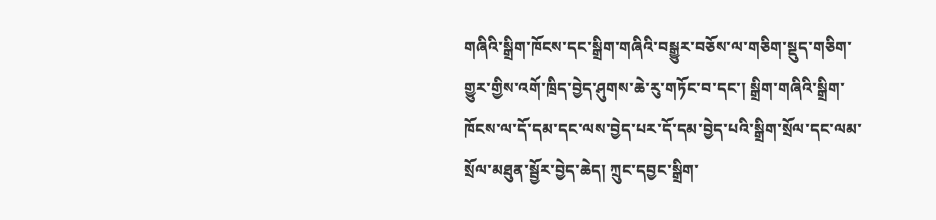གཞིའི་སྒྲིག་ཁོངས་དང་སྒྲིག་གཞིའི་བསྒྱུར་བཅོས་ལ་གཅིག་སྡུད་གཅིག་གྱུར་གྱིས་འགོ་ཁྲིད་བྱེད་ཤུགས་ཆེ་རུ་གཏོང་བ་དང་། སྒྲིག་གཞིའི་སྒྲིག་ཁོངས་ལ་དོ་དམ་དང་ལས་བྱེད་པར་དོ་དམ་བྱེད་པའི་སྒྲིག་སྲོལ་དང་ལམ་སྲོལ་མཐུན་སྦྱོར་བྱེད་ཆེད། ཀྲུང་དབྱང་སྒྲིག་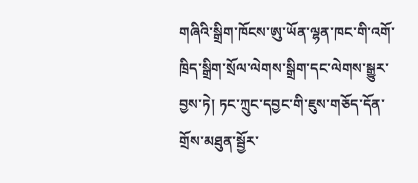གཞིའི་སྒྲིག་ཁོངས་ཨུ་ཡོན་ལྷན་ཁང་གི་འགོ་ཁྲིད་སྒྲིག་སྲོལ་ལེགས་སྒྲིག་དང་ལེགས་སྒྱུར་བྱས་ཏེ། ཏང་ཀྲུང་དབྱང་གི་ཇུས་གཅོད་དོན་གྲོས་མཐུན་སྦྱོར་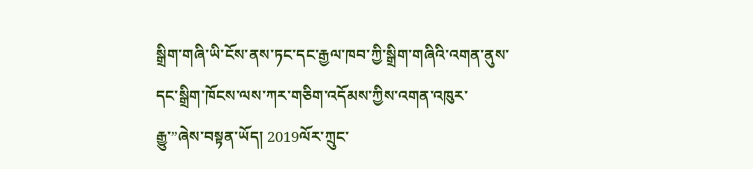སྒྲིག་གཞི་ཡི་ངོས་ནས་ཏང་དང་རྒྱལ་ཁབ་ཀྱི་སྒྲིག་གཞིའི་འགན་ནུས་དང་སྒྲིག་ཁོངས་ལས་ཀར་གཅིག་འདོམས་ཀྱིས་འགན་འཁུར་རྒྱུ་”ཞེས་བསྟན་ཡོད། 2019ལོར་ཀྲུང་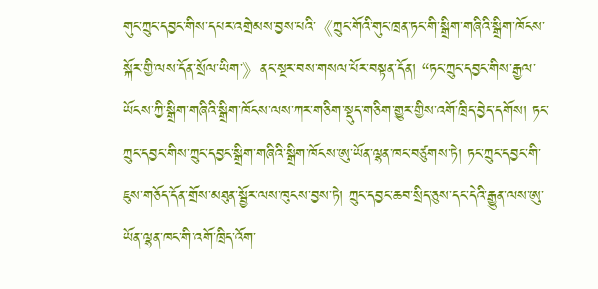གུང་ཀྲུང་དབྱང་གིས་དཔར་འགྲེམས་བྱས་པའི་《ཀྲུང་གོའི་གུང་ཁྲན་ཏང་གི་སྒྲིག་གཞིའི་སྒྲིག་ཁོངས་སྐོར་གྱི་ལས་དོན་སྲོལ་ཡིག་》ནང་སྔར་བས་གསལ་པོར་བསྟན་དོན། “ཏང་ཀྲུང་དབྱང་གིས་རྒྱལ་ཡོངས་ཀྱི་སྒྲིག་གཞིའི་སྒྲིག་ཁོངས་ལས་ཀར་གཅིག་སྡུད་གཅིག་གྱུར་གྱིས་འགོ་ཁྲིད་བྱེད་དགོས། ཏང་ཀྲུང་དབྱང་གིས་ཀྲུང་དབྱང་སྒྲིག་གཞིའི་སྒྲིག་ཁོངས་ཨུ་ཡོན་ལྷན་ཁང་བཙུགས་ཏེ། ཏང་ཀྲུང་དབྱང་གི་ཇུས་གཅོད་དོན་གྲོས་མཐུན་སྦྱོར་ལས་ཁུངས་བྱས་ཏེ། ཀྲུང་དབྱང་ཆབ་སྲིད་ཅུས་དང་དེའི་རྒྱུན་ལས་ཨུ་ཡོན་ལྷན་ཁང་གི་འགོ་ཁྲིད་འོག་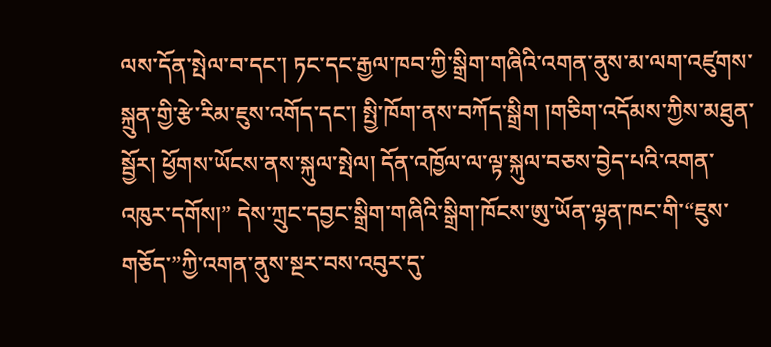ལས་དོན་སྤེལ་བ་དང་། ཏང་དང་རྒྱལ་ཁབ་ཀྱི་སྒྲིག་གཞིའི་འགན་ནུས་མ་ལག་འཛུགས་སྐྲུན་གྱི་རྩེ་རིམ་ཇུས་འགོད་དང་། སྤྱི་ཁོག་ནས་བཀོད་སྒྲིག །གཅིག་འདོམས་ཀྱིས་མཐུན་སྦྱོར། ཕྱོགས་ཡོངས་ནས་སྐུལ་སྤེལ། དོན་འཁྱོལ་ལ་ལྟ་སྐུལ་བཅས་བྱེད་པའི་འགན་འཁུར་དགོས།” དེས་ཀྲུང་དབྱང་སྒྲིག་གཞིའི་སྒྲིག་ཁོངས་ཨུ་ཡོན་ལྷན་ཁང་གི་“ཇུས་གཅོད་”ཀྱི་འགན་ནུས་སྔར་བས་འབུར་དུ་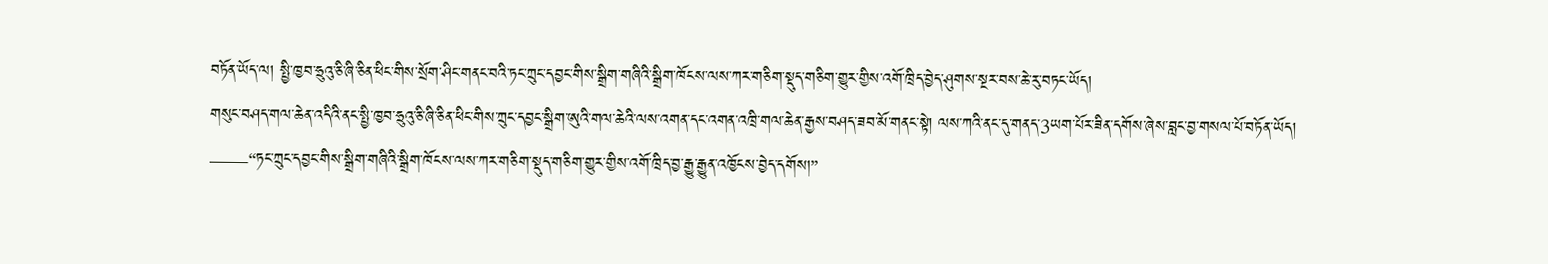བཏོན་ཡོད་ལ། སྤྱི་ཁྱབ་ཧྲུའུ་ཅི་ཞི་ཅིན་ཕིང་གིས་སྲོག་ཤིང་གནང་བའི་ཏང་ཀྲུང་དབྱང་གིས་སྒྲིག་གཞིའི་སྒྲིག་ཁོངས་ལས་ཀར་གཅིག་སྡུད་གཅིག་གྱུར་གྱིས་འགོ་ཁྲིད་བྱེད་ཤུགས་སྔར་བས་ཆེ་རུ་བཏང་ཡོད།
གསུང་བཤད་གལ་ཆེན་འདིའི་ནང་སྤྱི་ཁྱབ་ཧྲུའུ་ཅི་ཞི་ཅིན་ཕིང་གིས་ཀྲུང་དབྱང་སྒྲིག་ཨུའི་གལ་ཆེའི་ལས་འགན་དང་འགན་འཁྲི་གལ་ཆེན་རྒྱས་བཤད་ཟབ་མོ་གནང་སྟེ། ལས་ཀའི་ནང་དུ་གནད་3ཡག་པོར་ཟིན་དགོས་ཞེས་བླང་བྱ་གསལ་པོ་བཏོན་ཡོད།
——“ཏང་ཀྲུང་དབྱང་གིས་སྒྲིག་གཞིའི་སྒྲིག་ཁོངས་ལས་ཀར་གཅིག་སྡུད་གཅིག་གྱུར་གྱིས་འགོ་ཁྲིད་བྱ་རྒྱུ་རྒྱུན་འཁྱོངས་བྱེད་དགོས།”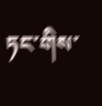ཏང་གིས་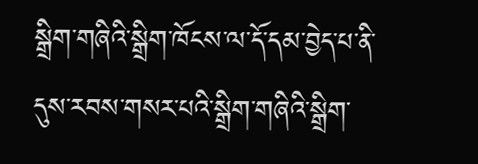སྒྲིག་གཞིའི་སྒྲིག་ཁོངས་ལ་དོ་དམ་བྱེད་པ་ནི་དུས་རབས་གསར་པའི་སྒྲིག་གཞིའི་སྒྲིག་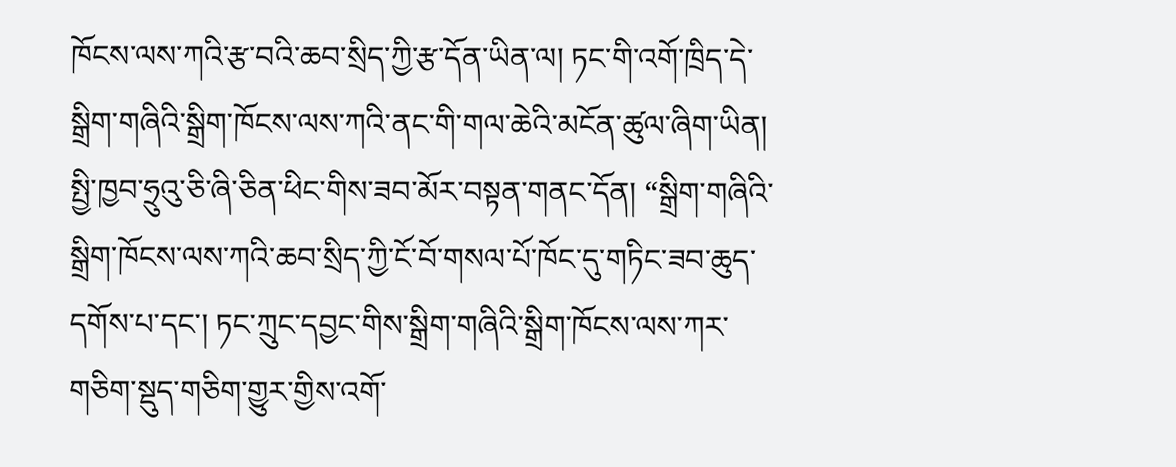ཁོངས་ལས་ཀའི་རྩ་བའི་ཆབ་སྲིད་ཀྱི་རྩ་དོན་ཡིན་ལ། ཏང་གི་འགོ་ཁྲིད་དེ་སྒྲིག་གཞིའི་སྒྲིག་ཁོངས་ལས་ཀའི་ནང་གི་གལ་ཆེའི་མངོན་ཚུལ་ཞིག་ཡིན། སྤྱི་ཁྱབ་ཧྲུའུ་ཅི་ཞི་ཅིན་ཕིང་གིས་ཟབ་མོར་བསྟན་གནང་དོན། “སྒྲིག་གཞིའི་སྒྲིག་ཁོངས་ལས་ཀའི་ཆབ་སྲིད་ཀྱི་ངོ་བོ་གསལ་པོ་ཁོང་དུ་གཏིང་ཟབ་ཆུད་དགོས་པ་དང་། ཏང་ཀྲུང་དབྱང་གིས་སྒྲིག་གཞིའི་སྒྲིག་ཁོངས་ལས་ཀར་གཅིག་སྡུད་གཅིག་གྱུར་གྱིས་འགོ་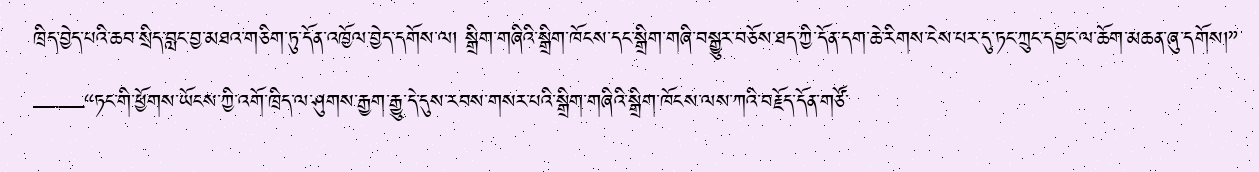ཁྲིད་བྱེད་པའི་ཆབ་སྲིད་བླང་བྱ་མཐའ་གཅིག་ཏུ་དོན་འཁྱོལ་བྱེད་དགོས་ལ། སྒྲིག་གཞིའི་སྒྲིག་ཁོངས་དང་སྒྲིག་གཞི་བསྒྱུར་བཅོས་ཐད་ཀྱི་དོན་དག་ཆེ་རིགས་ངེས་པར་དུ་ཏང་ཀྲུང་དབྱང་ལ་ཆོག་མཆན་ཞུ་དགོས།”
——“ཏང་གི་ཕྱོགས་ཡོངས་ཀྱི་འགོ་ཁྲིད་ལ་ཤུགས་རྒྱག་རྒྱུ་དེ་དུས་རབས་གསར་པའི་སྒྲིག་གཞིའི་སྒྲིག་ཁོངས་ལས་ཀའི་བརྗོད་དོན་གཙོ་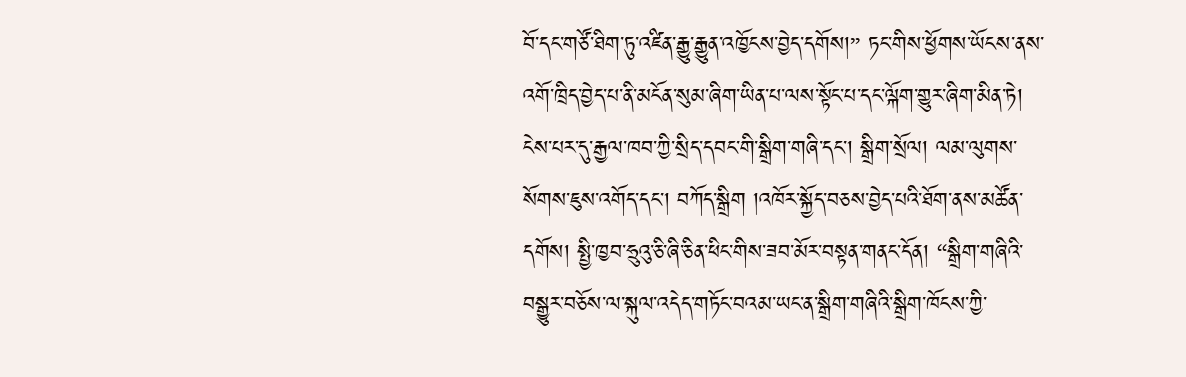བོ་དང་གཙོ་ཐིག་ཏུ་འཛིན་རྒྱུ་རྒྱུན་འཁྱོངས་བྱེད་དགོས།” ཏང་གིས་ཕྱོགས་ཡོངས་ནས་འགོ་ཁྲིད་བྱེད་པ་ནི་མངོན་སུམ་ཞིག་ཡིན་པ་ལས་སྟོང་པ་དང་ལྐོག་གྱུར་ཞིག་མིན་ཏེ། ངེས་པར་དུ་རྒྱལ་ཁབ་ཀྱི་སྲིད་དབང་གི་སྒྲིག་གཞི་དང་། སྒྲིག་སྲོལ། ལམ་ལུགས་སོགས་ཇུས་འགོད་དང་། བཀོད་སྒྲིག །འཁོར་སྐྱོད་བཅས་བྱེད་པའི་ཐོག་ནས་མཚོན་དགོས། སྤྱི་ཁྱབ་ཧྲུའུ་ཅི་ཞི་ཅིན་ཕིང་གིས་ཟབ་མོར་བསྟན་གནང་དོན། “སྒྲིག་གཞིའི་བསྒྱུར་བཅོས་ལ་སྐུལ་འདེད་གཏོང་བའམ་ཡང་ན་སྒྲིག་གཞིའི་སྒྲིག་ཁོངས་ཀྱི་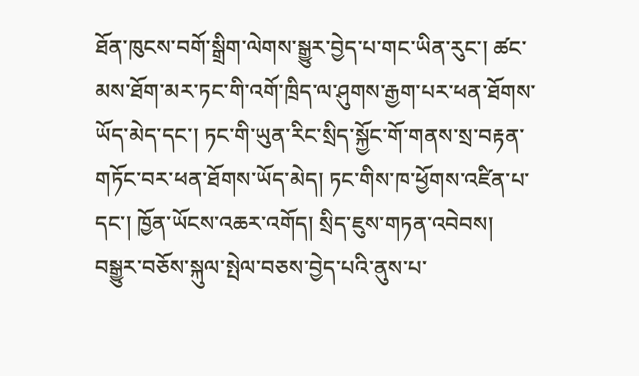ཐོན་ཁུངས་བགོ་སྒྲིག་ལེགས་སྒྱུར་བྱེད་པ་གང་ཡིན་རུང་། ཚང་མས་ཐོག་མར་ཏང་གི་འགོ་ཁྲིད་ལ་ཤུགས་རྒྱག་པར་ཕན་ཐོགས་ཡོད་མེད་དང་། ཏང་གི་ཡུན་རིང་སྲིད་སྐྱོང་གོ་གནས་སྲ་བརྟན་གཏོང་བར་ཕན་ཐོགས་ཡོད་མེད། ཏང་གིས་ཁ་ཕྱོགས་འཛིན་པ་དང་། ཁྱོན་ཡོངས་འཆར་འགོད། སྲིད་ཇུས་གཏན་འབེབས། བསྒྱུར་བཅོས་སྐུལ་སྤེལ་བཅས་བྱེད་པའི་ནུས་པ་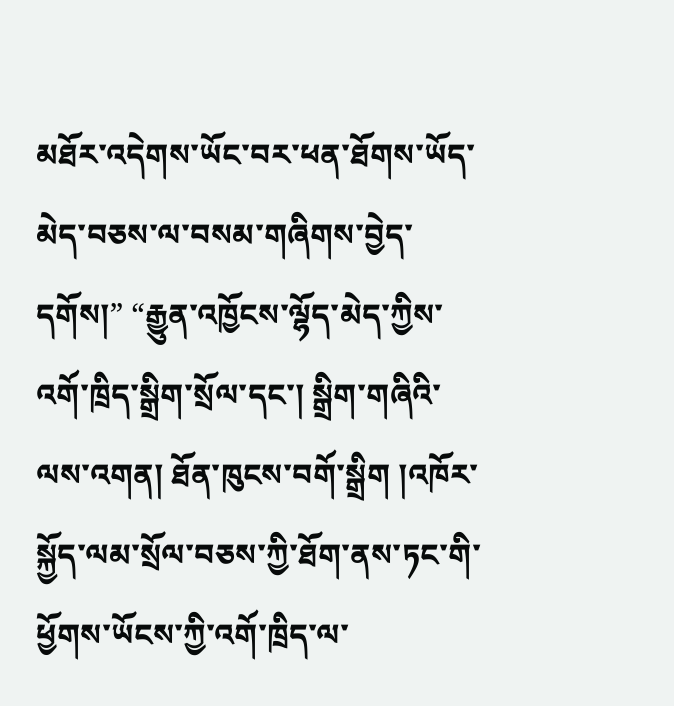མཐོར་འདེགས་ཡོང་བར་ཕན་ཐོགས་ཡོད་མེད་བཅས་ལ་བསམ་གཞིགས་བྱེད་དགོས།” “རྒྱུན་འཁྱོངས་ལྷོད་མེད་ཀྱིས་འགོ་ཁྲིད་སྒྲིག་སྲོལ་དང་། སྒྲིག་གཞིའི་ལས་འགན། ཐོན་ཁུངས་བགོ་སྒྲིག །འཁོར་སྐྱོད་ལམ་སྲོལ་བཅས་ཀྱི་ཐོག་ནས་ཏང་གི་ཕྱོགས་ཡོངས་ཀྱི་འགོ་ཁྲིད་ལ་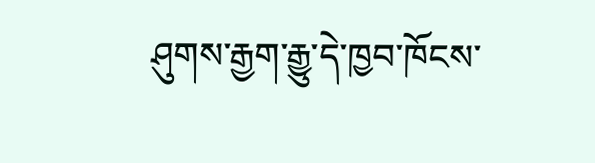ཤུགས་རྒྱག་རྒྱུ་དེ་ཁྱབ་ཁོངས་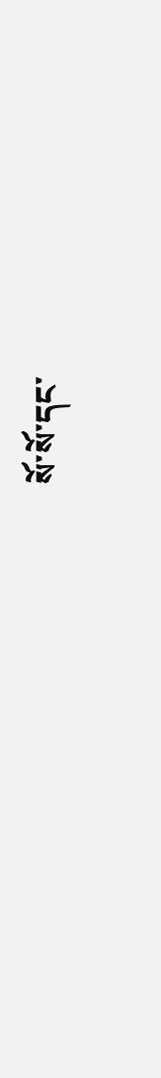སོ་སོ་དང་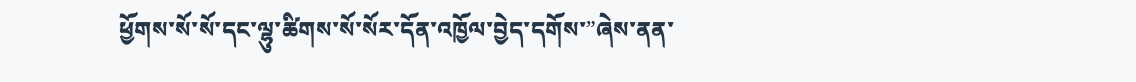ཕྱོགས་སོ་སོ་དང་ལྷུ་ཚིགས་སོ་སོར་དོན་འཁྱོལ་བྱེད་དགོས་”ཞེས་ནན་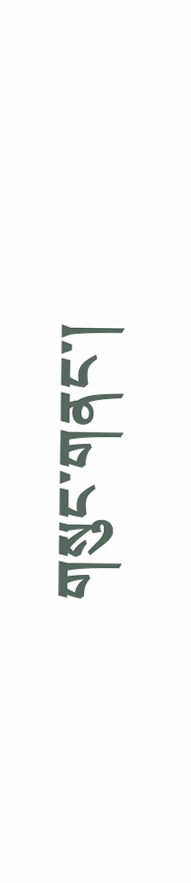གསུང་གནང་།